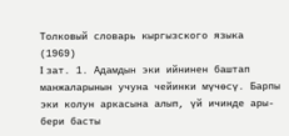Толковый словарь кыргызского языка (1969)
I зат. 1. Адамдын эки ийнинен баштап манжаларынын учуна чейинки мүчөсү. Барпы эки колун аркасына алып, үй ичинде ары-бери басты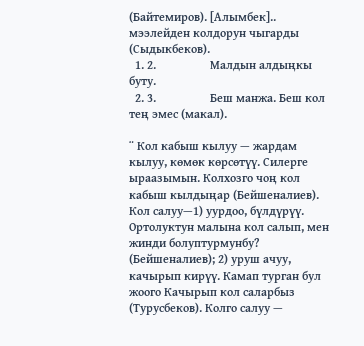(Байтемиров). [Алымбек].. мээлейден колдорун чыгарды (Сыдыкбеков).
  1. 2.                  Малдын алдыңкы буту.
  2. 3.                  Беш манжа. Беш кол тең эмес (макал).

¨ Кол кабыш кылуу — жардам кылуу, көмөк көрсөтүү. Силерге ыраазымын. Колхозго чоң кол кабыш кылдыңар (Бейшеналиев). Кол салуу—1) уурдоо, бүлдүрүү. Ортолуктун малына кол салып, мен жинди болуптурмунбу? (Бейшеналиев); 2) уруш ачуу, качырып кирүү. Камап турган бул жоого Качырып кол саларбыз (Турусбеков). Колго салуу —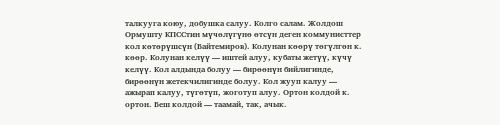талкууга коюу, добушка салуу. Колго салам. Жолдош Ормушту КПССтин мүчөлүгүнө өтсүн деген коммунисттер кол көтөрүшсүн (Байтемиров). Колунан көөрү төгүлгөн к. көөр. Колунан келүү — иштей алуу, кубаты жетүү, күчү келүү. Кол алдында болуу — бирөөнүн бийлигинде, бирөөнүн жетекчилигинде болуу. Кол жууп калуу — ажырап калуу, түгөтүп, жоготуп алуу. Ортон колдой к. ортон. Беш колдой — таамай, так, ачык.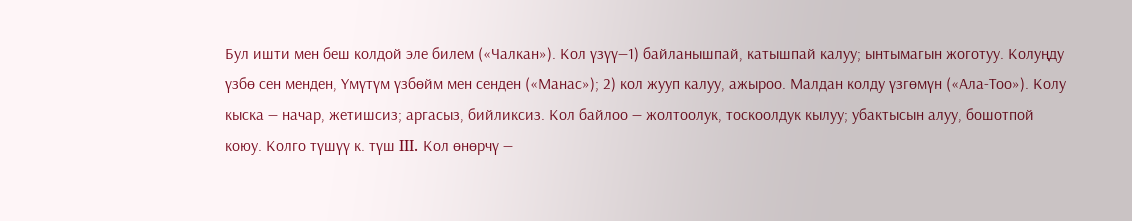Бул ишти мен беш колдой эле билем («Чалкан»). Кол үзүү—1) байланышпай, катышпай калуу; ынтымагын жоготуу. Колуңду үзбө сен менден, Үмүтүм үзбөйм мен сенден («Манас»); 2) кол жууп калуу, ажыроо. Малдан колду үзгөмүн («Ала-Тоо»). Колу кыска — начар, жетишсиз; аргасыз, бийликсиз. Кол байлоо — жолтоолук, тоскоолдук кылуу; убактысын алуу, бошотпой коюу. Колго түшүү к. түш III. Кол өнөрчү —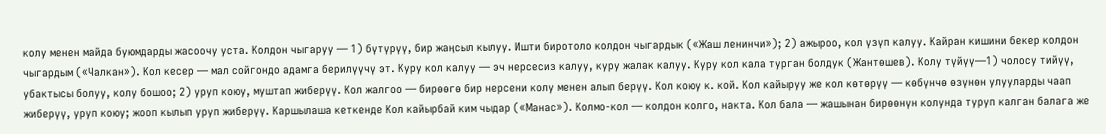колу менен майда буюмдарды жасоочу уста. Колдон чыгаруу — 1) бүтүрүү, бир жаңсыл кылуу. Ишти биротоло колдон чыгардык («Жаш ленинчи»); 2) ажыроо, кол үзүп калуу. Кайран кишини бекер колдон чыгардым («Чалкан»). Кол кесер — мал сойгондо адамга берилүүчү эт. Куру кол калуу — эч нерсесиз калуу, куру жалак калуу. Куру кол кала турган болдук (Жантөшев). Колу түйүү—1) чолосу тийүү, убактысы болуу, колу бошоо; 2) уруп коюу, муштап жиберүү. Кол жалгоо — бирөөгө бир нерсени колу менен алып берүү. Кол коюу к. кой. Кол кайыруу же кол көтөрүү — көбүнчө өзүнөн улууларды чаап жиберүү, уруп коюу; жооп кылып уруп жиберүү. Каршылаша кеткенде Кол кайырбай ким чыдар («Манас»). Колмо-кол — колдон колго, накта. Кол бала — жашынан бирөөнүн колунда туруп калган балага же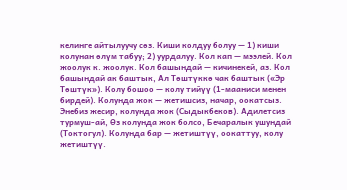келинге айтылуучу сөз. Киши колдуу болуу — 1) киши колунан өлүм табуу; 2) уурдалуу. Кол кап — мээлей. Кол жоолук к. жоолук. Кол башындай — кичинекей, аз. Кол башындай ак баштык, Ал Төштүккө чак баштык («Эр Төштүк»). Колу бошоо — колу тийүү (1-мааниси менен бирдей). Колунда жок — жетишсиз, начар, оокатсыз. Энебиз жесир, колунда жок (Сыдыкбеков). Адилетсиз турмуш-ай, Өз колунда жок болсо, Бечаралык ушундай (Токтогул). Колунда бар — жетиштүү, оокаттуу, колу жетиштүү.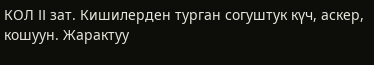КОЛ II зат. Кишилерден турган согуштук күч, аскер, кошуун. Жарактуу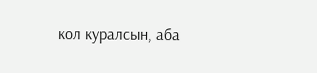кол куралсын, аба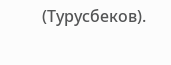(Турусбеков).